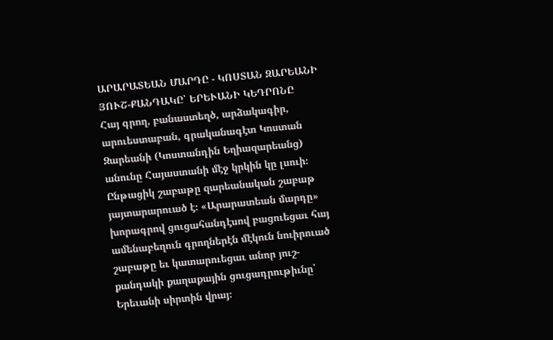ԱՐԱՐԱՏԵԱՆ ՄԱՐԴԸ - ԿՈՍՏԱՆ ԶԱՐԵԱՆԻ ՅՈՒՇ-ՔԱՆԴԱԿԸ՝ ԵՐԵՒԱՆԻ ԿԵԴՐՈՆԸ
Հայ գրող, բանաստեղծ, արձակագիր, արուեստաբան, գրականագէտ Կոստան Զարեանի (Կոստանդին Եղիազարեանց) անունը Հայաստանի մէջ կրկին կը լսուի։
Ընթացիկ շաբաթը զարեանական շաբաթ յայտարարուած է։ «Արարատեան մարդը» խորագրով ցուցահանդէսով բացուեցաւ հայ ամենաբեղուն գրողներէն մէկուն նուիրուած շաբաթը եւ կատարուեցաւ անոր յուշ-քանդակի քաղաքային ցուցադրութիւնը՝ Երեւանի սիրտին վրայ։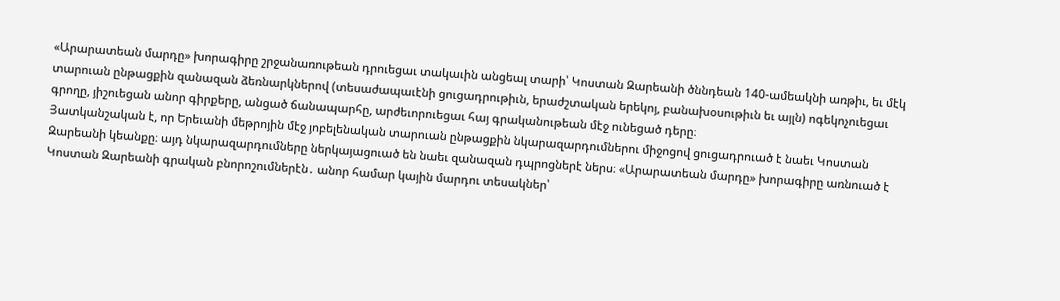«Արարատեան մարդը» խորագիրը շրջանառութեան դրուեցաւ տակաւին անցեալ տարի՝ Կոստան Զարեանի ծննդեան 140-ամեակնի առթիւ, եւ մէկ տարուան ընթացքին զանազան ձեռնարկներով (տեսաժապաւէնի ցուցադրութիւն, երաժշտական երեկոյ, բանախօսութիւն եւ այլն) ոգեկոչուեցաւ գրողը, յիշուեցան անոր գիրքերը, անցած ճանապարհը, արժեւորուեցաւ հայ գրականութեան մէջ ունեցած դերը։
Յատկանշական է, որ Երեւանի մեթրոյին մէջ յոբելենական տարուան ընթացքին նկարազարդումներու միջոցով ցուցադրուած է նաեւ Կոստան Զարեանի կեանքը։ այդ նկարազարդումները ներկայացուած են նաեւ զանազան դպրոցներէ ներս։ «Արարատեան մարդը» խորագիրը առնուած է Կոստան Զարեանի գրական բնորոշումներէն․ անոր համար կային մարդու տեսակներ՝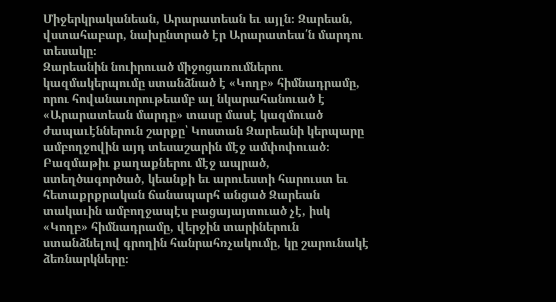Միջերկրականեան, Արարատեան եւ այլն։ Զարեան, վստահաբար, նախընտրած էր Արարատեա՛ն մարդու տեսակը։
Զարեանին նուիրուած միջոցառումներու կազմակերպումը ստանձնած է «Կողբ» հիմնադրամը, որու հովանաւորութեամբ ալ նկարահանուած է «Արարատեան մարդը» տասը մասէ կազմուած ժապաւէններուն շարքը՝ Կոստան Զարեանի կերպարը ամբողջովին այդ տեսաշարին մէջ ամփոփուած։
Բազմաթիւ քաղաքներու մէջ ապրած, ստեղծագործած, կեանքի եւ արուեստի հարուստ եւ հետաքրքրական ճանապարհ անցած Զարեան տակաւին ամբողջապէս բացայայտուած չէ, իսկ «Կողբ» հիմնադրամը, վերջին տարիներուն ստանձնելով գրողին հանրահռչակումը, կը շարունակէ ձեռնարկները։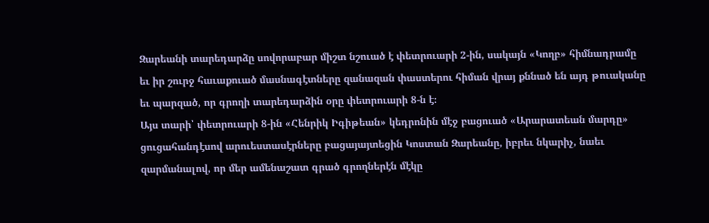Զարեանի տարեդարձը սովորաբար միշտ նշուած է փետրուարի 2-ին, սակայն «Կողբ» հիմնադրամը եւ իր շուրջ հաւաքուած մասնագէտները զանազան փաստերու հիման վրայ քննած են այդ թուականը եւ պարզած, որ գրողի տարեդարձին օրը փետրուարի 8-ն է։
Այս տարի՝ փետրուարի 8-ին «Հենրիկ Իգիթեան» կեդրոնին մէջ բացուած «Արարատեան մարդը» ցուցահանդէսով արուեստասէրները բացայայտեցին Կոստան Զարեանը, իբրեւ նկարիչ, նաեւ զարմանալով, որ մեր ամենաշատ գրած գրողներէն մէկը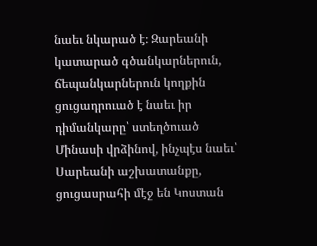նաեւ նկարած է։ Զարեանի կատարած գծանկարներուն, ճեպանկարներուն կողքին ցուցադրուած է նաեւ իր դիմանկարը՝ ստեղծուած Մինասի վրձինով, ինչպէս նաեւ՝ Սարեանի աշխատանքը, ցուցասրահի մէջ են Կոստան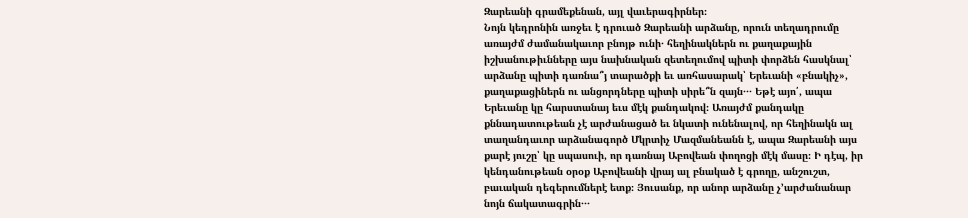Զարեանի գրամեքենան, այլ վաւերագիրներ։
Նոյն կեդրոնին առջեւ է դրուած Զարեանի արձանը, որուն տեղադրումը առայժմ ժամանակաւոր բնոյթ ունի․ հեղինակներն ու քաղաքային իշխանութիւնները այս նախնական զետեղումով պիտի փորձեն հասկնալ՝ արձանը պիտի դառնա՞յ տարածքի եւ առհասարակ՝ Երեւանի «բնակիչ», քաղաքացիներն ու անցորդները պիտի սիրե՞ն զայն․․․ Եթէ այո՛, ապա Երեւանը կը հարստանայ եւս մէկ քանդակով։ Առայժմ քանդակը քննադատութեան չէ արժանացած եւ նկատի ունենալով, որ հեղինակն ալ տաղանդաւոր արձանագործ Մկրտիչ Մազմանեանն է, ապա Զարեանի այս քարէ յուշը՝ կը սպասուի, որ դառնայ Աբովեան փողոցի մէկ մասը։ Ի դէպ, իր կենդանութեան օրօք Աբովեանի վրայ ալ բնակած է գրողը, անշուշտ, բաւական դեգերումներէ ետք։ Յուսանք, որ անոր արձանը չ՚արժանանար նոյն ճակատագրին․․․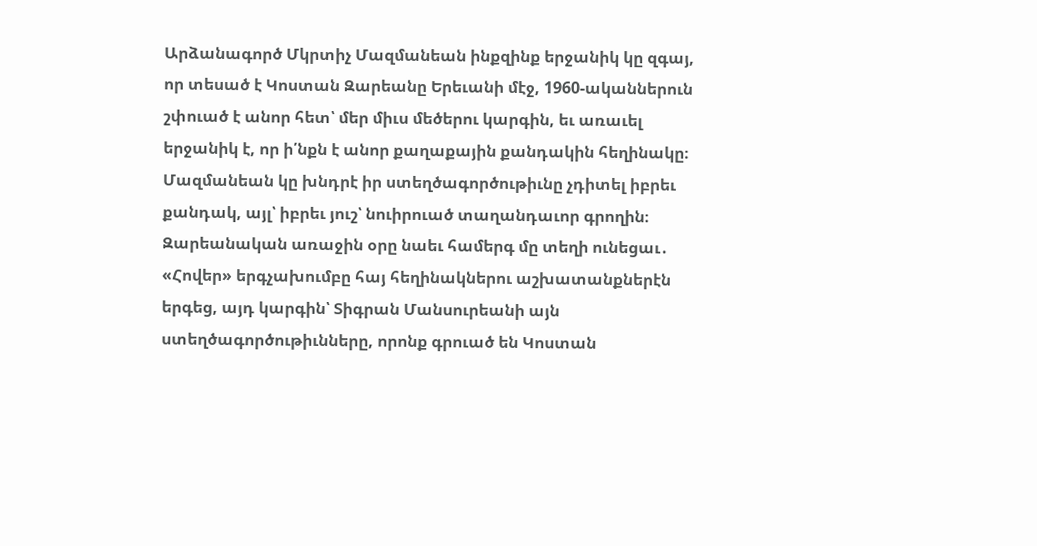Արձանագործ Մկրտիչ Մազմանեան ինքզինք երջանիկ կը զգայ, որ տեսած է Կոստան Զարեանը Երեւանի մէջ, 1960-ականներուն շփուած է անոր հետ՝ մեր միւս մեծերու կարգին, եւ առաւել երջանիկ է, որ ի՛նքն է անոր քաղաքային քանդակին հեղինակը։ Մազմանեան կը խնդրէ իր ստեղծագործութիւնը չդիտել իբրեւ քանդակ, այլ՝ իբրեւ յուշ՝ նուիրուած տաղանդաւոր գրողին։
Զարեանական առաջին օրը նաեւ համերգ մը տեղի ունեցաւ․ «Հովեր» երգչախումբը հայ հեղինակներու աշխատանքներէն երգեց, այդ կարգին՝ Տիգրան Մանսուրեանի այն ստեղծագործութիւնները, որոնք գրուած են Կոստան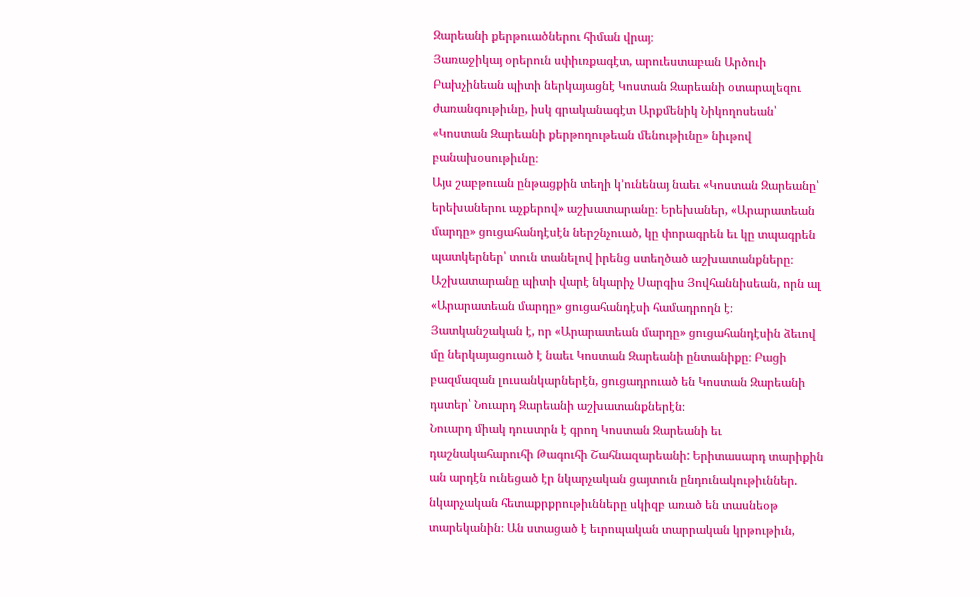Զարեանի քերթուածներու հիման վրայ։
Յառաջիկայ օրերուն սփիւռքագէտ, արուեստաբան Արծուի Բախչինեան պիտի ներկայացնէ Կոստան Զարեանի օտարալեզու ժառանգութիւնը, իսկ գրականագէտ Արքմենիկ Նիկողոսեան՝ «Կոստան Զարեանի քերթողութեան մենութիւնը» նիւթով բանախօսութիւնը։
Այս շաբթուան ընթացքին տեղի կ՚ունենայ նաեւ «Կոստան Զարեանը՝ երեխաներու աչքերով» աշխատարանը։ Երեխաներ, «Արարատեան մարդը» ցուցահանդէսէն ներշնչուած, կը փորագրեն եւ կը տպագրեն պատկերներ՝ տուն տանելով իրենց ստեղծած աշխատանքները։ Աշխատարանը պիտի վարէ նկարիչ Սարգիս Յովհաննիսեան, որն ալ «Արարատեան մարդը» ցուցահանդէսի համադրողն է։ Յատկանշական է, որ «Արարատեան մարդը» ցուցահանդէսին ձեւով մը ներկայացուած է նաեւ Կոստան Զարեանի ընտանիքը։ Բացի բազմազան լուսանկարներէն, ցուցադրուած են Կոստան Զարեանի դստեր՝ Նուարդ Զարեանի աշխատանքներէն։
Նուարդ միակ դուստրն է գրող Կոստան Զարեանի եւ դաշնակահարուհի Թագուհի Շահնազարեանի: Երիտասարդ տարիքին ան արդէն ունեցած էր նկարչական ցայտուն ընդունակութիւններ. նկարչական հետաքրքրութիւնները սկիզբ առած են տասնեօթ տարեկանին։ Ան ստացած է եւրոպական տարրական կրթութիւն,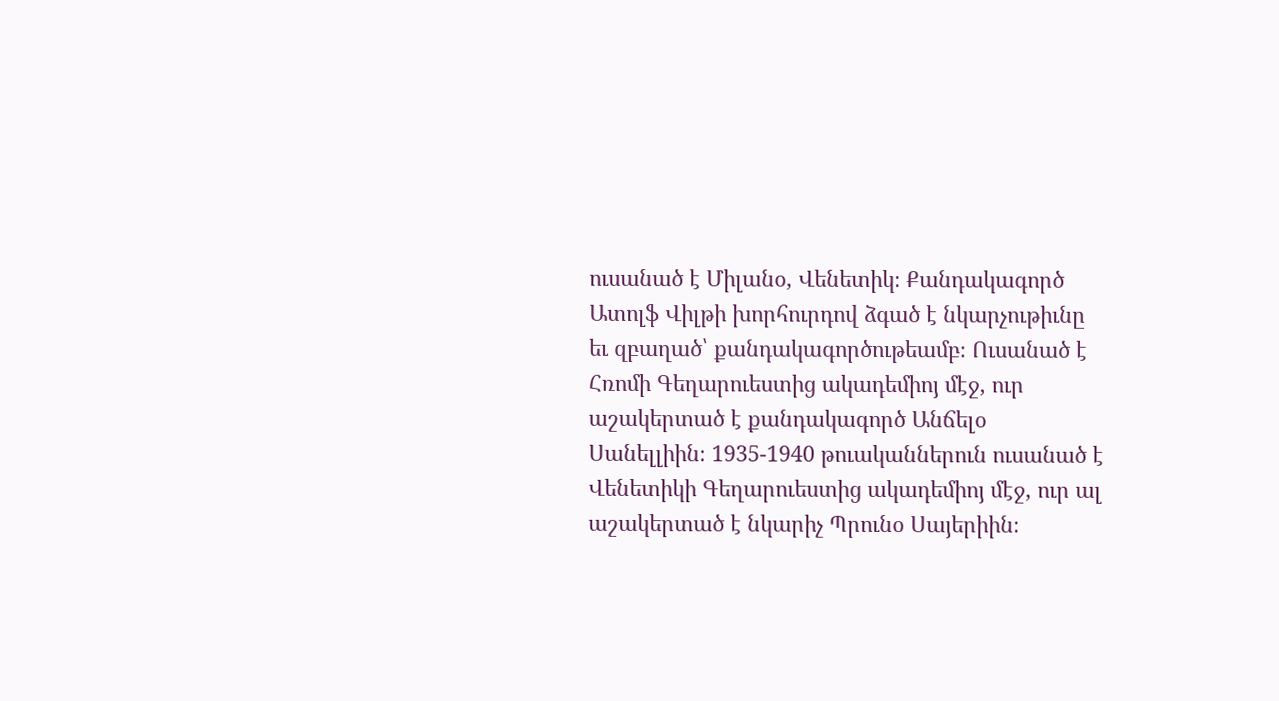ուսանած է Միլանօ, Վենետիկ։ Քանդակագործ Ատոլֆ Վիլթի խորհուրդով ձգած է նկարչութիւնը եւ զբաղած՝ քանդակագործութեամբ։ Ուսանած է Հռոմի Գեղարուեստից ակադեմիոյ մէջ, ուր աշակերտած է քանդակագործ Անճելօ Սանելլիին։ 1935-1940 թուականներուն ուսանած է Վենետիկի Գեղարուեստից ակադեմիոյ մէջ, ուր ալ աշակերտած է նկարիչ Պրունօ Սայերիին։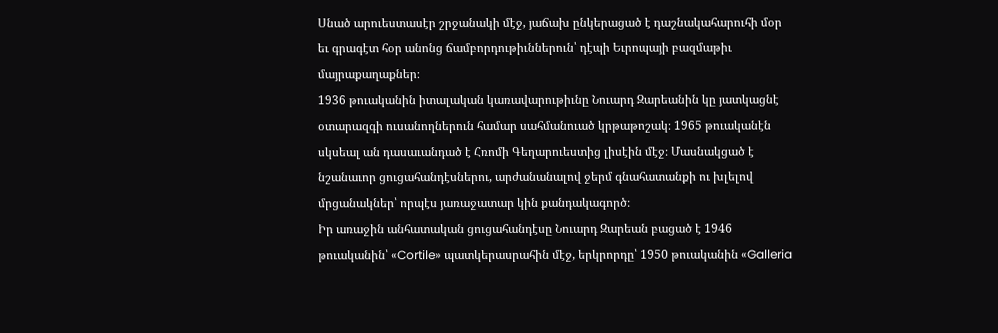Սնած արուեստասէր շրջանակի մէջ, յաճախ ընկերացած է դաշնակահարուհի մօր եւ գրագէտ հօր անոնց ճամբորդութիւններուն՝ դէպի Եւրոպայի բազմաթիւ մայրաքաղաքներ։
1936 թուականին իտալական կառավարութիւնը Նուարդ Զարեանին կը յատկացնէ օտարազգի ուսանողներուն համար սահմանուած կրթաթոշակ։ 1965 թուականէն սկսեալ ան դասաւանդած է Հռոմի Գեղարուեստից լիսէին մէջ։ Մասնակցած է նշանաւոր ցուցահանդէսներու, արժանանալով ջերմ գնահատանքի ու խլելով մրցանակներ՝ որպէս յառաջատար կին քանդակագործ։
Իր առաջին անհատական ցուցահանդէսը Նուարդ Զարեան բացած է 1946 թուականին՝ «Cortile» պատկերասրահին մէջ, երկրորդը՝ 1950 թուականին «Galleria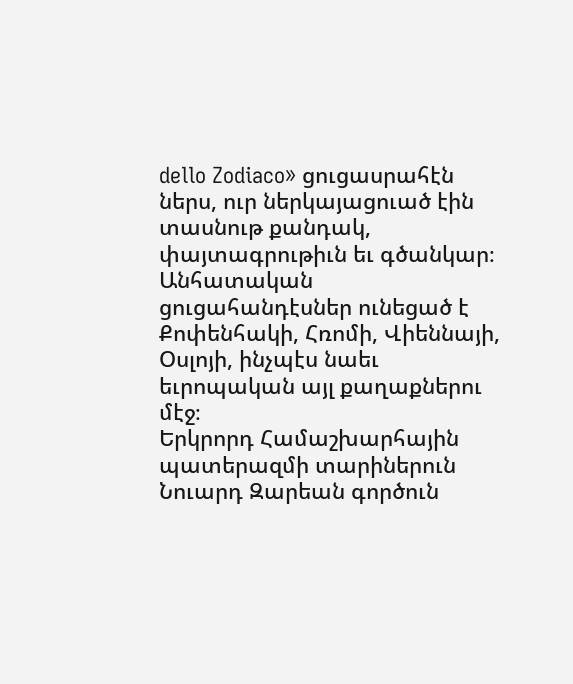dello Zodiaco» ցուցասրահէն ներս, ուր ներկայացուած էին տասնութ քանդակ, փայտագրութիւն եւ գծանկար։ Անհատական ցուցահանդէսներ ունեցած է Քոփենհակի, Հռոմի, Վիեննայի, Օսլոյի, ինչպէս նաեւ եւրոպական այլ քաղաքներու մէջ։
Երկրորդ Համաշխարհային պատերազմի տարիներուն Նուարդ Զարեան գործուն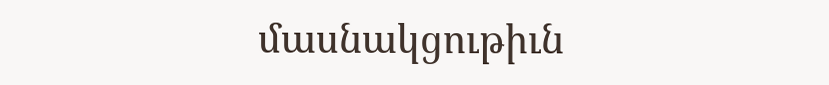մասնակցութիւն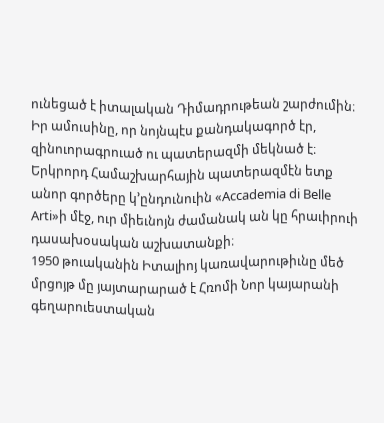ունեցած է իտալական Դիմադրութեան շարժումին։ Իր ամուսինը, որ նոյնպէս քանդակագործ էր, զինուորագրուած ու պատերազմի մեկնած է։
Երկրորդ Համաշխարհային պատերազմէն ետք անոր գործերը կ՚ընդունուին «Accademia di Belle Arti»ի մէջ, ուր միեւնոյն ժամանակ ան կը հրաւիրուի դասախօսական աշխատանքի։
1950 թուականին Իտալիոյ կառավարութիւնը մեծ մրցոյթ մը յայտարարած է Հռոմի Նոր կայարանի գեղարուեստական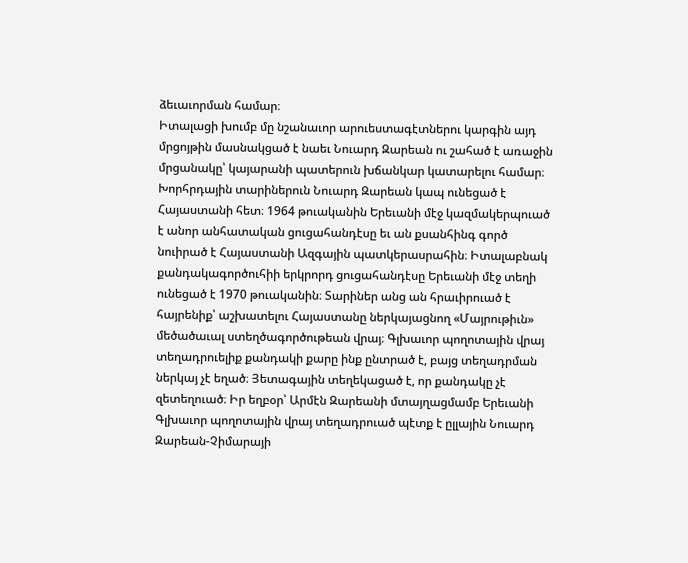ձեւաւորման համար։
Իտալացի խումբ մը նշանաւոր արուեստագէտներու կարգին այդ մրցոյթին մասնակցած է նաեւ Նուարդ Զարեան ու շահած է առաջին մրցանակը՝ կայարանի պատերուն խճանկար կատարելու համար։
Խորհրդային տարիներուն Նուարդ Զարեան կապ ունեցած է Հայաստանի հետ։ 1964 թուականին Երեւանի մէջ կազմակերպուած է անոր անհատական ցուցահանդէսը եւ ան քսանհինգ գործ նուիրած է Հայաստանի Ազգային պատկերասրահին։ Իտալաբնակ քանդակագործուհիի երկրորդ ցուցահանդէսը Երեւանի մէջ տեղի ունեցած է 1970 թուականին։ Տարիներ անց ան հրաւիրուած է հայրենիք՝ աշխատելու Հայաստանը ներկայացնող «Մայրութիւն» մեծածաւալ ստեղծագործութեան վրայ։ Գլխաւոր պողոտային վրայ տեղադրուելիք քանդակի քարը ինք ընտրած է, բայց տեղադրման ներկայ չէ եղած։ Յետագային տեղեկացած է, որ քանդակը չէ զետեղուած։ Իր եղբօր՝ Արմէն Զարեանի մտայղացմամբ Երեւանի Գլխաւոր պողոտային վրայ տեղադրուած պէտք է ըլլային Նուարդ Զարեան-Չիմարայի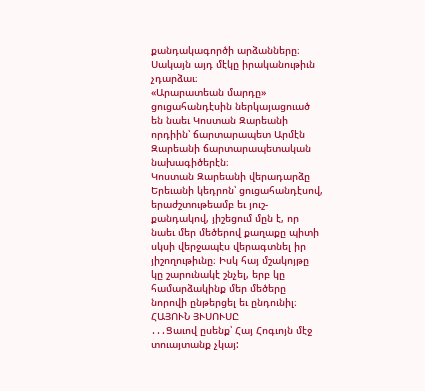քանդակագործի արձանները։ Սակայն այդ մէկը իրականութիւն չդարձաւ։
«Արարատեան մարդը» ցուցահանդէսին ներկայացուած են նաեւ Կոստան Զարեանի որդիին՝ ճարտարապետ Արմէն Զարեանի ճարտարապետական նախագիծերէն։
Կոստան Զարեանի վերադարձը Երեւանի կեդրոն՝ ցուցահանդէսով, երաժշտութեամբ եւ յուշ-քանդակով, յիշեցում մըն է, որ նաեւ մեր մեծերով քաղաքը պիտի սկսի վերջապէս վերագտնել իր յիշողութիւնը։ Իսկ հայ մշակոյթը կը շարունակէ շնչել, երբ կը համարձակինք մեր մեծերը նորովի ընթերցել եւ ընդունիլ։
ՀԱՅՈՒՆ ՅՒՍՈՒՍԸ
․․․Ցաւով ըսենք՝ Հայ Հոգւոյն մէջ տուայտանք չկայ: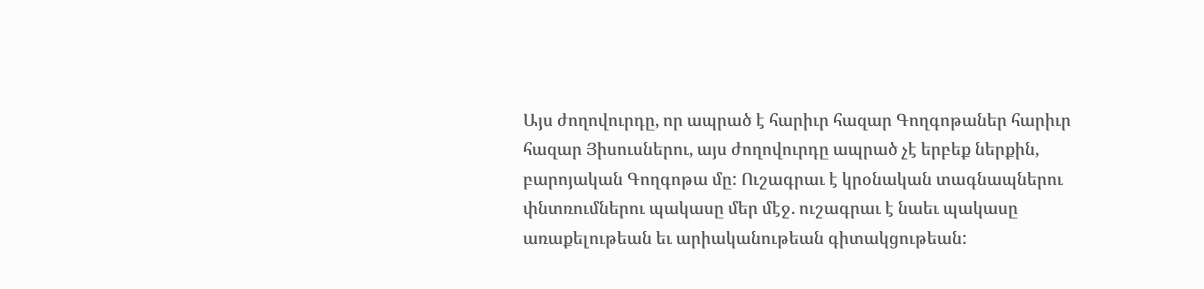Այս ժողովուրդը, որ ապրած է հարիւր հազար Գողգոթաներ հարիւր հազար Յիսուսներու, այս ժողովուրդը ապրած չէ երբեք ներքին, բարոյական Գողգոթա մը: Ուշագրաւ է կրօնական տագնապներու փնտռումներու պակասը մեր մէջ. ուշագրաւ է նաեւ պակասը առաքելութեան եւ արիականութեան գիտակցութեան: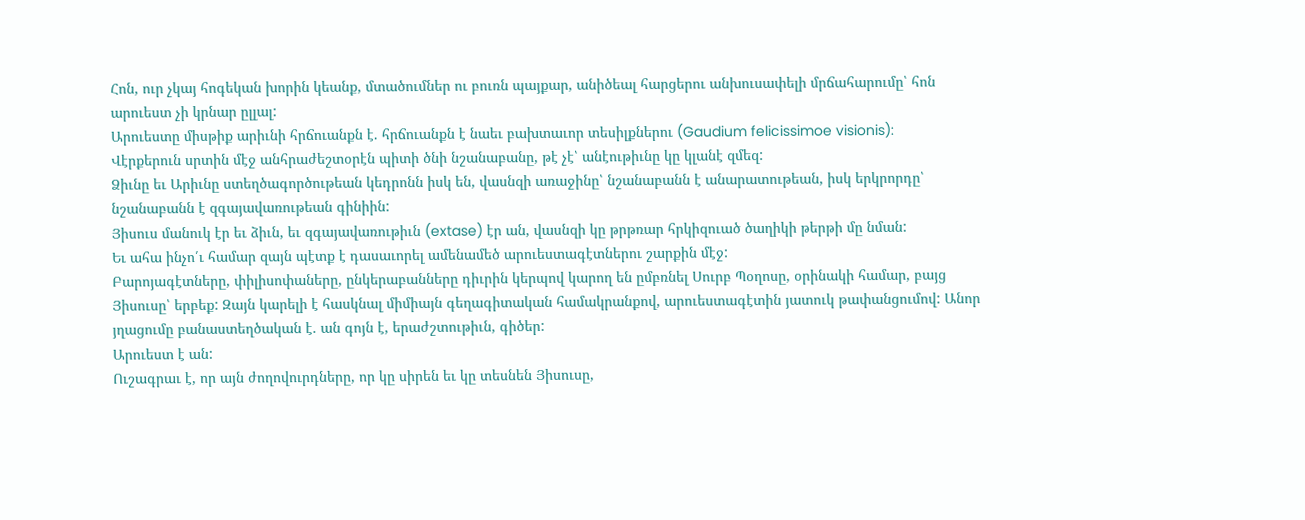Հոն, ուր չկայ հոգեկան խորին կեանք, մտածումներ ու բուռն պայքար, անիծեալ հարցերու անխուսափելի մրճահարումը՝ հոն արուեստ չի կրնար ըլլալ:
Արուեստը միսթիք արիւնի հրճուանքն է. հրճուանքն է նաեւ բախտաւոր տեսիլքներու (Gaudium felicissimoe visionis):
Վէրքերուն սրտին մէջ անհրաժեշտօրէն պիտի ծնի նշանաբանը, թէ չէ՝ անէութիւնը կը կլանէ զմեզ:
Ձիւնը եւ Արիւնը ստեղծագործութեան կեդրոնն իսկ են, վասնզի առաջինը՝ նշանաբանն է անարատութեան, իսկ երկրորդը՝ նշանաբանն է զգայավառութեան գինիին:
Յիսուս մանուկ էր եւ ձիւն, եւ զգայավառութիւն (extase) էր ան, վասնզի կը թրթռար հրկիզուած ծաղիկի թերթի մը նման:
Եւ ահա ինչո՛ւ համար զայն պէտք է դասաւորել ամենամեծ արուեստագէտներու շարքին մէջ:
Բարոյագէտները, փիլիսոփաները, ընկերաբանները դիւրին կերպով կարող են ըմբռնել Սուրբ Պօղոսը, օրինակի համար, բայց Յիսուսը՝ երբեք: Զայն կարելի է հասկնալ միմիայն գեղագիտական համակրանքով, արուեստագէտին յատուկ թափանցումով: Անոր յղացումը բանաստեղծական է. ան գոյն է, երաժշտութիւն, գիծեր:
Արուեստ է ան:
Ուշագրաւ է, որ այն ժողովուրդները, որ կը սիրեն եւ կը տեսնեն Յիսուսը,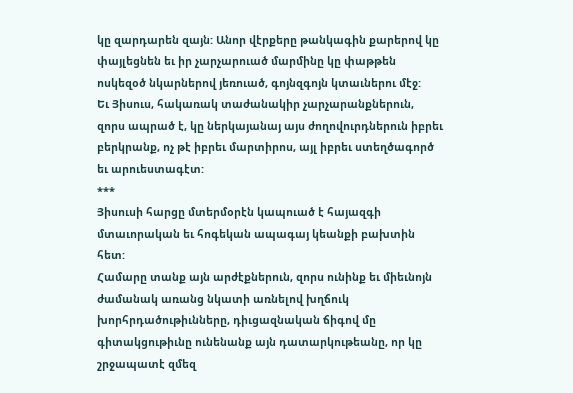կը զարդարեն զայն: Անոր վէրքերը թանկագին քարերով կը փայլեցնեն եւ իր չարչարուած մարմինը կը փաթթեն ոսկեզօծ նկարներով յեռուած, գոյնզգոյն կտաւներու մէջ:
Եւ Յիսուս, հակառակ տաժանակիր չարչարանքներուն, զորս ապրած է, կը ներկայանայ այս ժողովուրդներուն իբրեւ բերկրանք, ոչ թէ իբրեւ մարտիրոս, այլ իբրեւ ստեղծագործ եւ արուեստագէտ:
***
Յիսուսի հարցը մտերմօրէն կապուած է հայազգի մտաւորական եւ հոգեկան ապագայ կեանքի բախտին հետ:
Համարը տանք այն արժէքներուն, զորս ունինք եւ միեւնոյն ժամանակ առանց նկատի առնելով խղճուկ խորհրդածութիւնները, դիւցազնական ճիգով մը գիտակցութիւնը ունենանք այն դատարկութեանը, որ կը շրջապատէ զմեզ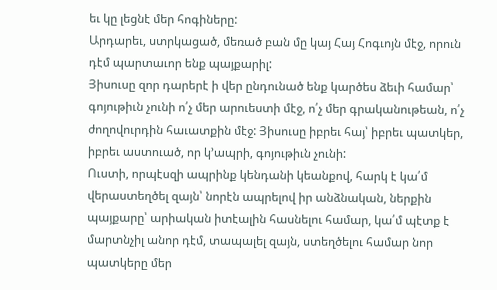եւ կը լեցնէ մեր հոգիները:
Արդարեւ, ստրկացած, մեռած բան մը կայ Հայ Հոգւոյն մէջ, որուն դէմ պարտաւոր ենք պայքարիլ:
Յիսուսը զոր դարերէ ի վեր ընդունած ենք կարծես ձեւի համար՝ գոյութիւն չունի ո՛չ մեր արուեստի մէջ, ո՛չ մեր գրականութեան, ո՛չ ժողովուրդին հաւատքին մէջ: Յիսուսը իբրեւ հայ՝ իբրեւ պատկեր, իբրեւ աստուած, որ կ՚ապրի, գոյութիւն չունի:
Ուստի, որպէսզի ապրինք կենդանի կեանքով, հարկ է կա՛մ վերաստեղծել զայն՝ նորէն ապրելով իր անձնական, ներքին պայքարը՝ արիական իտէալին հասնելու համար, կա՛մ պէտք է մարտնչիլ անոր դէմ, տապալել զայն, ստեղծելու համար նոր պատկերը մեր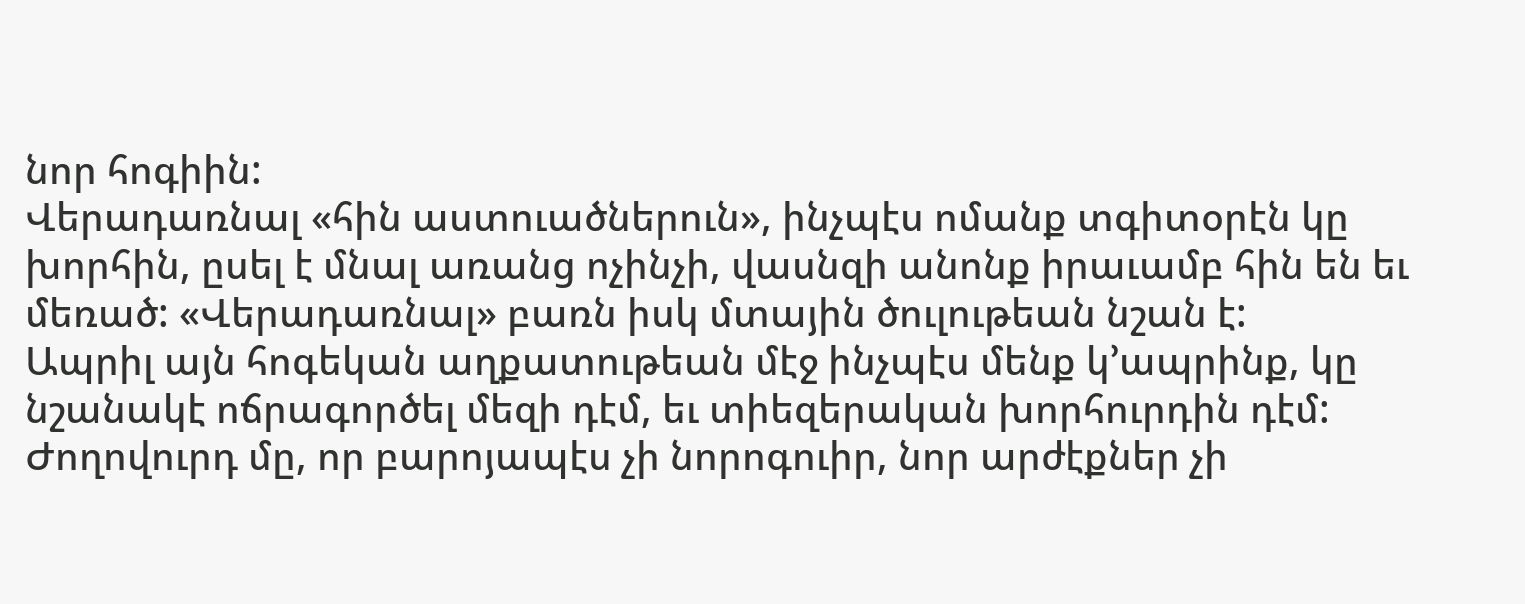նոր հոգիին:
Վերադառնալ «հին աստուածներուն», ինչպէս ոմանք տգիտօրէն կը խորհին, ըսել է մնալ առանց ոչինչի, վասնզի անոնք իրաւամբ հին են եւ մեռած: «Վերադառնալ» բառն իսկ մտային ծուլութեան նշան է:
Ապրիլ այն հոգեկան աղքատութեան մէջ ինչպէս մենք կ՚ապրինք, կը նշանակէ ոճրագործել մեզի դէմ, եւ տիեզերական խորհուրդին դէմ: Ժողովուրդ մը, որ բարոյապէս չի նորոգուիր, նոր արժէքներ չի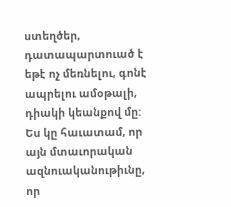ստեղծեր, դատապարտուած է եթէ ոչ մեռնելու, գոնէ ապրելու ամօթալի, դիակի կեանքով մը:
Ես կը հաւատամ, որ այն մտաւորական ազնուականութիւնը, որ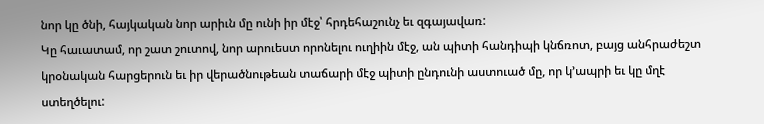նոր կը ծնի, հայկական նոր արիւն մը ունի իր մէջ՝ հրդեհաշունչ եւ զգայավառ:
Կը հաւատամ, որ շատ շուտով, նոր արուեստ որոնելու ուղիին մէջ, ան պիտի հանդիպի կնճռոտ, բայց անհրաժեշտ կրօնական հարցերուն եւ իր վերածնութեան տաճարի մէջ պիտի ընդունի աստուած մը, որ կ՚ապրի եւ կը մղէ ստեղծելու: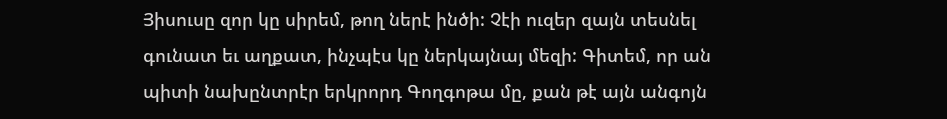Յիսուսը զոր կը սիրեմ, թող ներէ ինծի: Չէի ուզեր զայն տեսնել գունատ եւ աղքատ, ինչպէս կը ներկայնայ մեզի: Գիտեմ, որ ան պիտի նախընտրէր երկրորդ Գողգոթա մը, քան թէ այն անգոյն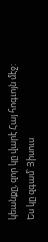կեանքը, զոր կը վարէ Հայ հոգւոյն մէջ:
Ես կը զգամ՝ Յիսուս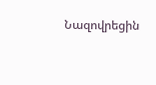Նազովրեցին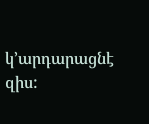կ՚արդարացնէ զիս: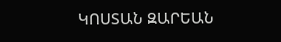ԿՈՍՏԱՆ ԶԱՐԵԱՆ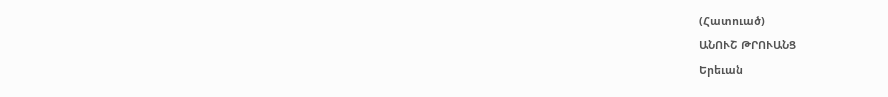(Հատուած)
ԱՆՈՒՇ ԹՐՈՒԱՆՑ
Երեւան